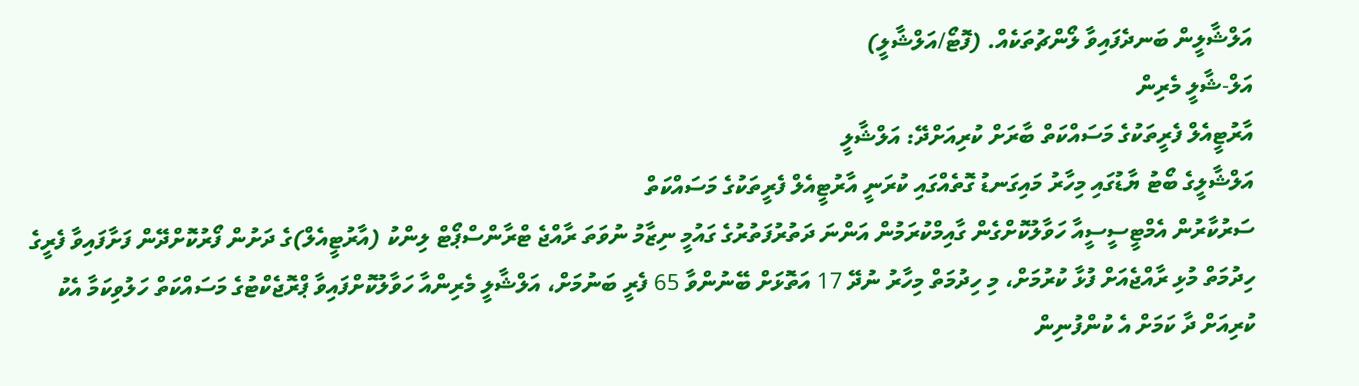އަލްޝާލީން ބަނދެފައިވާ ލޯންޗުތަކެއް. (ފޮޓޯ/އަލްޝާލީ)
އަލް-ޝާލީ މެރިން
އާރުޓީއެލް ފެރީތަކުގެ މަސައްކަތް ބާރަށް ކުރިއަށްދޭ: އަލްޝާލީ
އަލްޝާލީގެ ބޯޓު ޔާޑުގައި މިހާރު މައިގަނޑު ގޮތެއްގައި ކުރަނީ އާރުޓީއެލް ފެރީތަކުގެ މަސައްކަތް
ސަރުކާރުން އެމްޓީސީސީއާ ހަވާލުކޮށްގެން ގާއިމްކުރަމުން އަންނަ ދަތުރުފަތުރުގެ ގައުމީ ނިޒާމު ނުވަތަ ރާއްޖެ ޓްރާންސްޕޯޓް ލިންކު (އާރުޓީއެލް)ގެ ދަށުން ފޯރުކޮށްދޭން ފަށާފައިވާ ފެރީގެ ހިދުމަތް މުޅި ރާއްޖެއަށް ފުޅާ ކުރުމަށް، މި ހިދުމަތް މިހާރު ނުދޭ 17 އަތޮޅަށް ބޭނުންވާ 65 ފެރީ ބަނުމަށް، އަލްޝާލީ މެރިންއާ ހަވާލުކޮށްފައިވާ ޕްރޮޖެކްޓުގެ މަސައްކަތް ހަލުވިކަމާ އެކު ކުރިއަށް ދާ ކަމަށް އެ ކުންފުނިން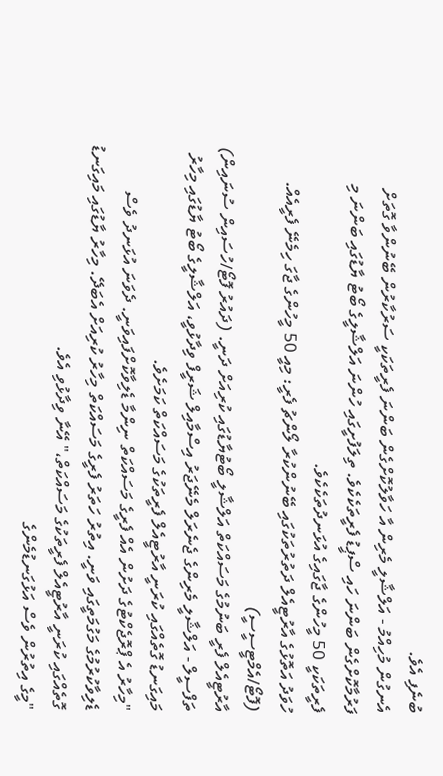ބުނެފި އެވެ.
އެނގުން މުހިއްމު - އަލްޝާލީ މެރިން އާ ހަވާލުކޮށްގެން ބަންނަ ފެރީތަކަކީ ސަރުކާރުން ބޭނުންވާ ގޮތަށް ފަރުމާކޮށްގެން ބަންނަ ހައި ސްޕީޑު ފެރީތަކެކެވެ. ތިލަފުށީގައި ހުންނަ އަލްޝާލީގެ ބޯޓު ޔާޑުގައި ބަންނަ މި ފެރީތަކަކީ 50 މީހުންގެ ޖާގައިގެ އުޅަނދުތަކެކެވެ.
ހުވަދު އަތޮޅުގެ އާރުޓީއެލް ދަތުރުތަކުގައި ބޭނުންކުރާ ލޯންޗު ފެރީ: މިއީ 50 މީހުންގެ ޖާގަ ހިމެނޭ ފެރީއެއް. (ފޮޓޯ/އެމްޓީސީސީ)
އާރުޓީއެލް ފެރީ ބަނުމުގެ މަސައްކަތް އަލްޝާލީ ބޯޓުޔާޑުގައި ކުރިއަށް ދަނީ. (ދައުރު ފޮޓޯ/ހުސައިން ސުނައިން)
ތަފްސީލް - އަލްޝާލީ މެރިންގެ ޖެނެރަލް މެނޭޖަރު އިސްމާއިލް ޝަރީފް ވިދާޅުވީ، އަލްޝާލީގެ ބޯޓު ޔާޑުގައި މިހާރު މައިގަނޑު ގޮތެއްގައި ކުރަނީ އާރުޓީއެލް ފެރީތަކުގެ މަސައްކަތް ކަމަށެވެ.
"މިހާރު އެ ޕްރޮޖެކްޓުގެ ދަށުން އެއް ފެރީގެ މަސައްކަތް ނިންމާ ޑެލިވާކޮށްފައިވަނީ. ދެވަނަ އުޅަނދު ވެސް ޑެލިވާކުރުމުގެ މަގުމަތީގައި ވަނީ. އިތުރު ހަތަރު ފެރީގެ މަސައްކަތް މިހާރު ކުރިއަށް އެބަދޭ. މިހާރު ޔާޑުގައި މައިގަނޑު ގޮތެއްގައި ކުރަނީ އާރުޓީއެލް ފެރީތަކުގެ މަސައްކަތް،" އޭނާ ވިދާޅުވި އެވެ.
"މީގެ އިތުރުން ވެސް އަޅުގަނޑުމެންގެ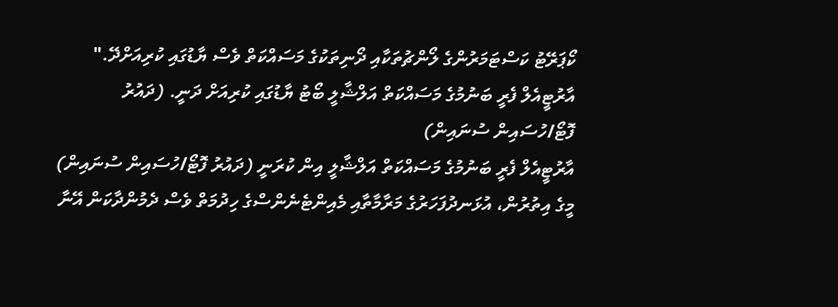ކޯޕަރޭޓު ކަސްޓަމަރުންގެ ލޯންޗުތަކާއި ދޯނިތަކުގެ މަސައްކަތް ވެސް ޔާޑުގައި ކުރިއަށްދޭ."
އާރުޓީއެލް ފެރީ ބަނުމުގެ މަސައްކަތް އަލްޝާލީ ބޯޓު ޔާޑުގައި ކުރިއަށް ދަނީ. (ދައުރު ފޮޓޯ/ހުސައިން ސުނައިން)
އާރުޓީއެލް ފެރީ ބަނުމުގެ މަސައްކަތް އަލްޝާލީ އިން ކުރަނީ (ދައުރު ފޮޓޯ/ހުސައިން ސުނައިން)
މީގެ އިތުރުން، އުޅަނދުފަހަރުގެ މަރާމާތާއި މެއިންޓެނެންސްގެ ހިދުމަތް ވެސް ދެމުންދާކަން އޭނާ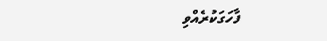ފާހަގަކުރެއްވި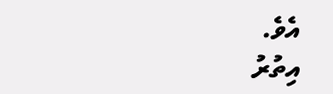އެވެ.
އިތުރު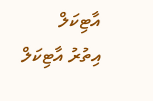އާޓިކަލް
އިތުރު އާޓިކަލް